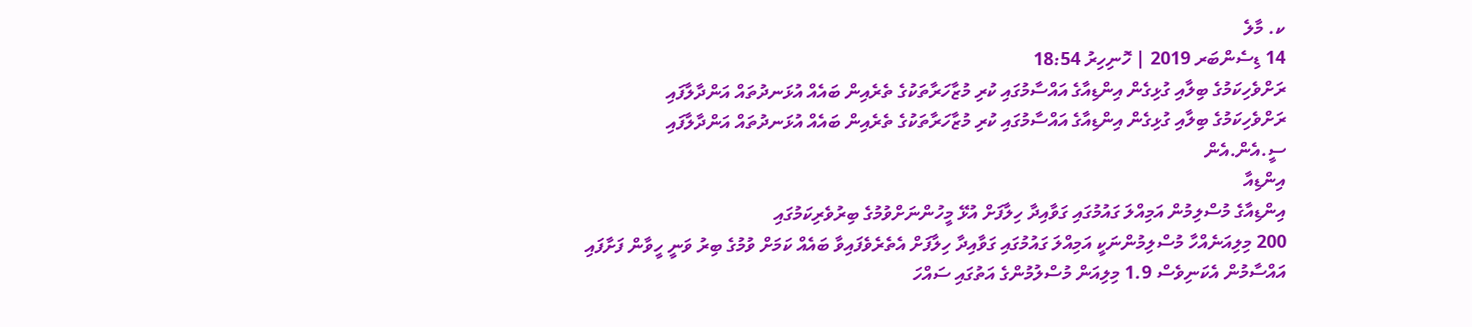ކ. މާލެ
14 ޑިސެންބަރ 2019 | ހޮނިހިރު 18:54
ރަށްވެހިކަމުގެ ބިލާއި ގުޅިގެން އިންޑިއާގެ އައްސާމުގައި ކުރި މުޒާހަރާތަކުގެ ތެރެއިން ބައެއް އުޅަނދުތައް އަންދާލާފައި
ރަށްވެހިކަމުގެ ބިލާއި ގުޅިގެން އިންޑިއާގެ އައްސާމުގައި ކުރި މުޒާހަރާތަކުގެ ތެރެއިން ބައެއް އުޅަނދުތައް އަންދާލާފައި
ސީ.އެން.އެން
އިންޑިއާ
އިންޑިއާގެ މުސްލިމުން އަމިއްލަ ގައުމުގައި ގަވާއިދާ ހިލާފަށް އުޅޭ މީހުންނަށްވުމުގެ ބިރުވެރިކަމުގައި
200 މިލިއަނެއްހާ މުސްލިމުންނަކީ އަމިއްލަ ގައުމުގައި ގަވާއިދާ ހިލާފަށް އެތެރެވެފައިވާ ބައެއް ކަމަށް ވުމުގެ ބިރު ވަނީ ހީވާން ފަށާފައި
އައްސާމުން އެކަނިވެސް 1.9 މިލިއަން މުސްލުމުންގެ އަތުގައި ސައްހަ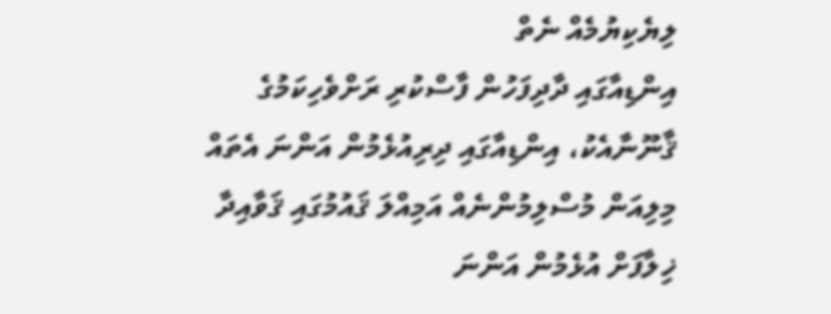ލިޔެކިޔުމެއް ނެތް
އިންޑިއާގައި ދާދިފަހުން ފާސްކުރި ރަށްވެހިކަމުގެ ޤާނޫނާއެކު، އިންޑިއާގައި ދިރިއުޅެމުން އަންނަ އެތައް މިލިއަން މުސްލިމުންނެއް އަމިއްލަ ޤައުމުގައި ޤަވާއިދާ ޚިލާފަށް އުޅެމުން އަންނަ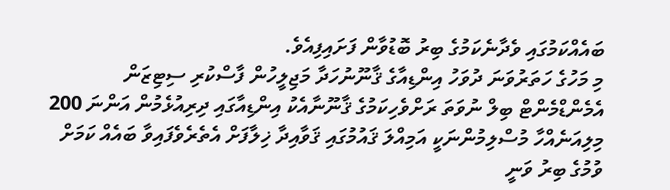ބައެއްކަމުގައި ވެދާނެކަމުގެ ބިރު ބޮޑުވާން ފަށައިފިއެވެ.
މި މަހުގެ ހަތަރުވަނަ ދުވަހު އިންޑިއާގެ ޤާނޫނުހަދާ މަޖިލީހުން ފާސްކުރި ސިޓިޒަން އެމެންޑްމެންޓް ބިލް ނުވަތަ ރަށްވެހިކަމުގެ ޤާނޫނާއެކު އިންޑިއާގައި ދިރިއުޅެމުން އަންނަ 200 މިލިއަނެއްހާ މުސްލިމުންނަކީ އަމިއްލަ ޤައުމުގައި ޤަވާއިދާ ޚިލާފަށް އެތެރެވެފައިވާ ބައެއް ކަމަށް ވުމުގެ ބިރު ވަނީ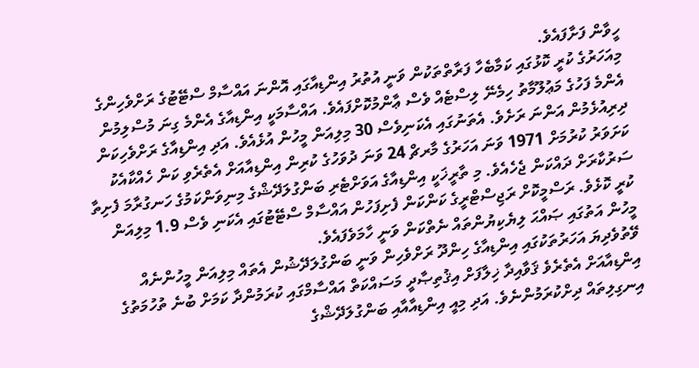ހީވާން ފަށާފައެވެ.
މިއަހަރުގެ ކުރީ ކޮޅުގައި ކަމާބެހާ ފަރާތްތަކުން ވަނީ އުތުރު އިންޑިއާގައި އޮންނަ އައްސާމް ސްޓޭޓުގެ ރަށްވެހިންގެ އެންމެ ފަހުގެ މަޢުލޫމާތު ހިމެނޭ ލިސްޓެއް ވެސް ޢާންމުކޮށްފައެވެ. އައްސާމަކީ އިންޑިއާގެ އެންމެ ގިނަ މުސްލިމުން ދިރިއުޅެމުން އަންނަ ރަށެވެ. އެތަނުގައި އެކަނިވެސް 30 މިލިއަން މީހުން އުޅެއެވެ. އަދި އިންޑިއާގެ ރަށްވެހިކަން ކަށަވަރު ކުރުމަށް 1971 ވަނަ އަހަރުގެ މާރޗް 24 ވަނަ ދުވަހުގެ ކުރިން އިންޑިއާއަށް އެތެރެވި ކަން ހެއްކާއެކު ސަރުކާރަށް ދައްކަން ޖެހެއެވެ. މި ތާރީޚަކީ އިންޑިއާގެ އަވަށްޓެރި ބަންގުލަދޭޝްގެ މިނިވަންކަމުގެ ހަނގުރާމަ ފެށިތާ ކުރީ ކޮޅެވެ. ރަސްމީކޮށް ރަޖިސްޓްރީގެ ކަންކަން ފެށިފަހުން އައްސާމް ސްޓޭޓުގައި އެކަނި ވެސް 1.9 މިލިއަން މީހުން އަތުގައި ޞައްޙަ ލިޔެކިޔުންތައް ނެތްކަން ވަނީ ހާމަވެފައެވެ.
ވޭތުވެދިޔަ އަހަރުތަކުގައި އިންޑިއާގެ ހިންދޫ ރަށްވެހިން ވަނީ ބަންގުލަދޭޝުން އެތައް މިލިއަން މީހުންނެއް އިންޑިއާއަށް އެތެރެވެ ޤަވާއިދާ ޚިލާފަށް އިޤުތިޞާދީ މަސައްކަތް އައްސާމްގައި ކުރަމުންދާ ކަމަށް ބުނެ ތުހުމަތުގެ އިނގިލިތައް ދިށްކުރަމުންނެވެ. އަދި މިއީ އިންޑިއާއާއި ބަންގުލަދޭޝްގެ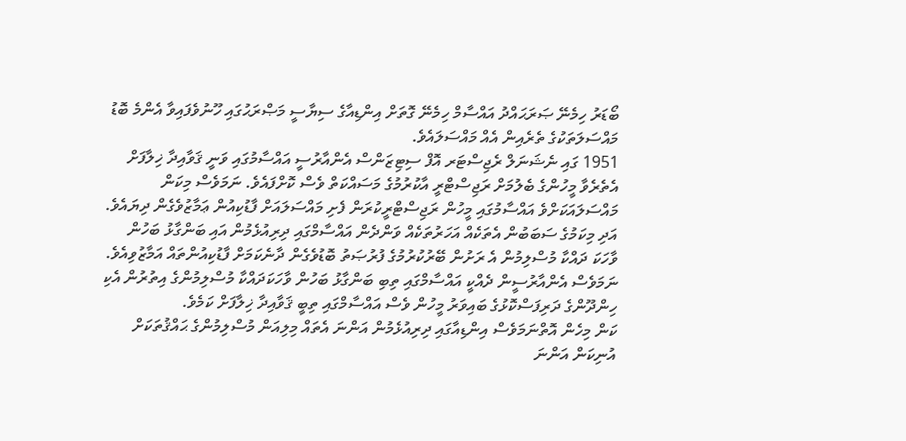ބޯޑަރު ހިމެނޭ ޞަރަޙައްދު އައްސާމް ހިމެނޭ ގޮތަށް އިންޑިއާގެ ސިޔާސީ މަޞްރަޙުގައި ހޫނުވެފައިވާ އެންމެ ބޮޑު މައްސަލަތަކުގެ ތެރެއިން އެއް މައްސަލައެވެ.
1951 ގައި ނެޝަނަލް ރެޖިސްޓަރ އޮފް ސިޓިޒަންސް އެންއާރުސީ އައްސާމުގައި ވަނީ ޤަވާއިދާ ޚިލާފަށް އެތެރެވާ މީހުންގެ ބެލުމަށް ރަޖިސްޓްރީ އާކުރުމުގެ މަސައްކަތް ވެސް ކޮށްފައެވެ. ނަމަވެސް މިކަން މައްސަލައަކަށްވެ އައްސާމުގައި މީހުން ރަޖިސްޓްރީކުރަން ފެށި މައްސަލައަށް ފާޑުކިއުން ޢަމާޒުވެގެން ދިޔައެވެ. އަދި މިކަމުގެ ސަބަބުން އެތަކެއް އަހަރުތަކެއް ވަންދެން އައްސާމްގައި ދިރިއުޅެމުން އައި ބަންގާޅު ބަހުން ވާހަކަ ދައްކާ މުސްލިމުން އެ ރަށުން ބޭރުކުރުމުގެ ފުރުޞަތު ބޮޑުވެގެން ދާނެކަމަށް ފާޑުކިއުންތައް އަމާޒުވިއެވެ.
ނަމަވެސް އެންއާރުސީން ދެއްކީ އައްސާމްގައި ތިބި ބަންގާޅު ބަހުން ވާހަކަދައްކާ މުސްލިމުންގެ އިތުރުން އެކި ހިންދޫންގެ ދަރިފަސްކޮޅުގެ ބައިވަރު މީހުން ވެސް އައްސާމްގައި ތިބީ ޤަވާއިދާ ޚިލާފަށް ކަމެވެ.
ކަން މިހެން އޮތްނަމަވެސް އިންޑިއާގައި ދިރިއުޅެމުން އަންނަ އެތައް މިލިއަން މުސްލިމުންގެ ޙައްޤުތަކަށް އުނިކަން އަންނަ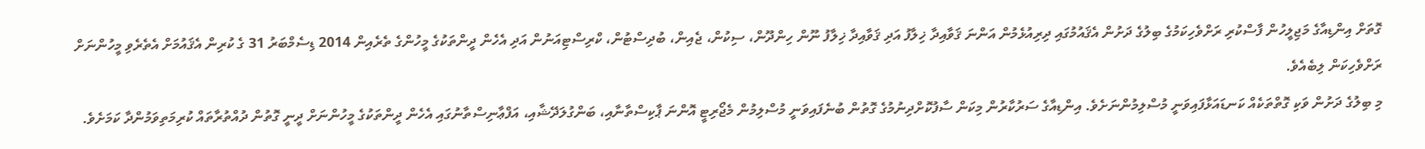ގޮތަށް އިންޑިއާގެ މަޖިލީހުން ފާސްކުރި ރަށްވެހިކަމުގެ ބިލުގެ ދަށުން އެޤައުމުގައި ދިރިއުޅެމުން އަންނަ ޤަވާއިދާ ޚިލާފު އަދި ޤަވާއިދާ ޚިލާފު ނޫން ހިންދޫން، ސިކުން، ޖެއިން، ބުދިސްޓުން، ކްރިސްޓިއަނުން އަދި އެހެން ދީންތަކުގެ މީހުންގެ ތެރެއިން 2014 ޑިސެމްބަރު 31 ގެ ކުރިން އެޤައުމަށް އެތެރެވި މީހުންނަށް ރަށްވެހިކަން ލިބެއެވެ.
މި ބިލުގެ ދަށުން ވަކި ގޮތްތަކެއް ކަނޑައަޅާފައިވަނީ މުސްލިމުންނަށެވެ. އިންޑިއާގެ ސަރުކާރުން މިކަން ސާފުކޮށްދިނުމުގެ ގޮތުން ބުނެފައިވަނީ މުސްލިމުން މެޖޯރިޓީ އޮންނަ ޕާކިސްތާނާއި، ބަންގުލަދޭޝާއި، އަފްޢާނިސްތާނުގައި އެހެން ދީންތަކުގެ މީހުންނަށް ދީނީ ގޮތުން ދުއްތުރާތައް ކުރިމަތިވަމުންދާ ކަމަށެވެ.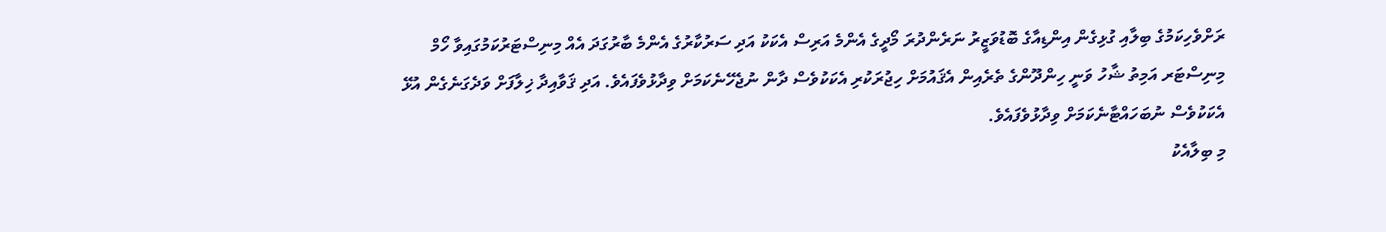ރަށްވެހިކަމުގެ ބިލާއި ގުޅިގެން އިންޑިއާގެ ބޮޑުވަޒީރު ނަރެންދުރަ މޯދީގެ އެންމެ އަރިސް އެކަކު އަދި ސަރުކާރުގެ އެންމެ ބާރުގަދަ އެއް މިނިސްޓަރުކަމުގައިވާ ހޯމް މިނިސްޓަރ އަމިތު ޝާހު ވަނީ ހިންދޫންގެ ތެރެއިން އެޤައުމަށް ހިޖުރަކުރި އެކަކުވެސް ދާން ނުޖެހޭނެކަމަށް ވިދާޅުވެފައެވެ. އަދި ޤަވާއިދާ ޚިލާފަށް ވަދެގަނެގެން އުޅޭ އެކަކުވެސް ނުބަހައްޓާނެކަމަށް ވިދާޅުވެފައެވެ.
މި ބިލާއެކު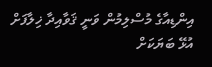އިންޑިއާގެ މުސްލިމުން ވަނީ ޤަވާއިދާ ޚިލާފަށް އުޅޭ ބަޔަކަށް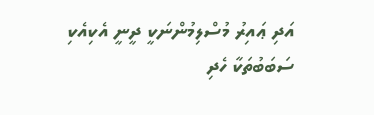އަދި ޢައިރު މުސްލިމުންނަކީ ދީނީ އެކިއެކި ސަބަބުތަކާ ހެދި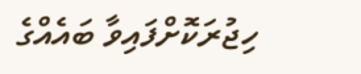ހިޖުރަކޮށްފައިވާ ބައެއްގެ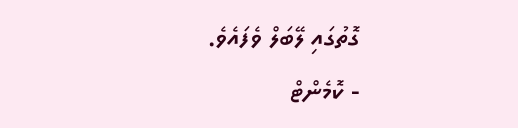ގޮތުގައި ލޭބަލް ވެފައެވެ.
- ކޮމެންޓް